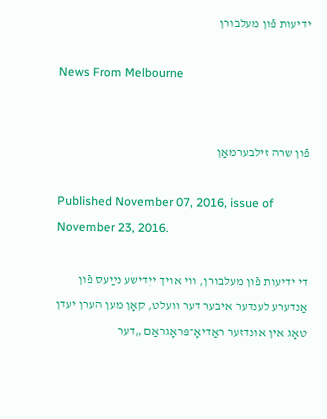ידיעות פֿון מעלבורן

News From Melbourne


פֿון שרה זילבערמאַן

Published November 07, 2016, issue of November 23, 2016.

די ידיעות פֿון מעלבורן, ווי אויך ייִדישע נײַעס פֿון אַנדערע לענדער איבער דער וועלט, קאָן מען הערן יעדן טאָג אין אונדזער ראַדיאָ־פּראָגראַם „דער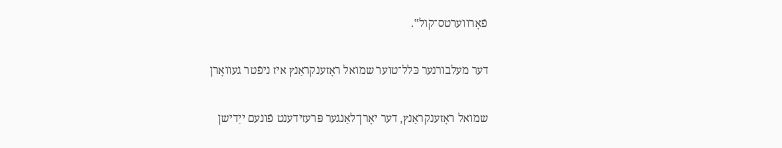פֿאָרווערטס־קול‟.

דער מעלבורנער כּלל־טוער שמואל ראָזענקראַנץ איז ניפֿטר געוואָרן

שמואל ראָזענקראַנץ, דער יאָרן־לאַנגער פּרעזידענט פֿונעם ייִדישן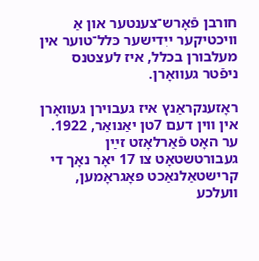חורבן פֿאָרש־צענטער און אַ וויכטיקער ייִדישער כּלל־טוער אין מעלבורן בכלל, איז לעצטנס ניפֿטר געוואָרן.

ראָזענקראַנץ איז געבױרן געװאָרן אין װין דעם 7טן יאַנואַר, 1922. ער האָט פֿאַרלאָזט זײַן געבורטשטאָט צו 17 יאָר נאָך די קרישטאַלנאַכט פּאָגראָמען, װעלכע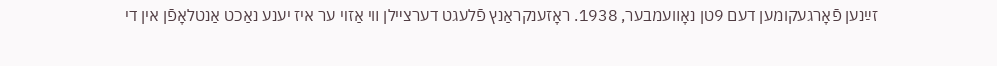זײַנען פֿאָרגעקומען דעם 9טן נאָװעמבער, 1938. ראָזענקראַנץ פֿלעגט דערצײלן װי אַזױ ער איז יענע נאַכט אַנטלאָפֿן אין די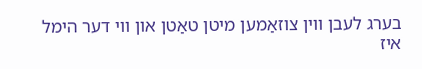בערג לעבן װין צוזאַמען מיטן טאַטן און װי דער הימל איז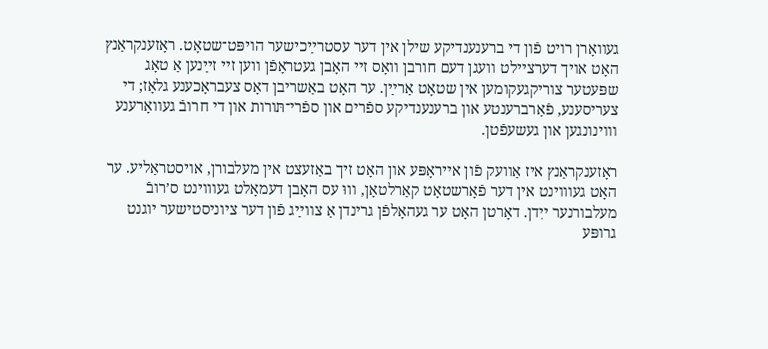געװאָרן רױט פֿון די ברענענדיקע שילן אין דער עסטרײַכישער הױפּט־שטאָט. ראָזענקראַנץ האָט אױך דערצײלט װעגן דעם חורבן װאָס זײ האָבן געטראָפֿן װען זײ זײַנען אַ טאָג שפּעטער צוריקגעקומען אין שטאָט אַרײַן. ער האָט באַשריבן דאָס צעבראָכענע גלאָז; די צעריסענע, פֿאַרברענטע און ברענענדיקע ספֿרים און ספֿרי־תּורות און די חרובֿ געװאָרענע װױנונגען און געשעפֿטן.

ראָזענקראַנץ איז אַװעק פֿון אײראָפּע און האָט זיך באַזעצט אין מעלבורן, אױסטראַליע. ער האָט געװױנט אין דער פֿאָרשטאָט קאַרלטאָן, װוּ עס האָבן דעמאָלט געװױנט ס’רובֿ מעלבורנער ייִדן. דאָרטן האָט ער געהאָלפֿן גרינדן אַ צװײַג פֿון דער ציוניסטישער יוגנט גרופּע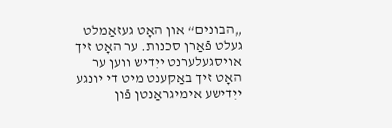„הבונים“ און האָט געזאַמלט געלט פֿאַרן סכנות. ער האָט זיך אױסגעלערנט ייִדיש װען ער האָט זיך באַקענט מיט די יונגע ייִדישע אימיגראַנטן פֿון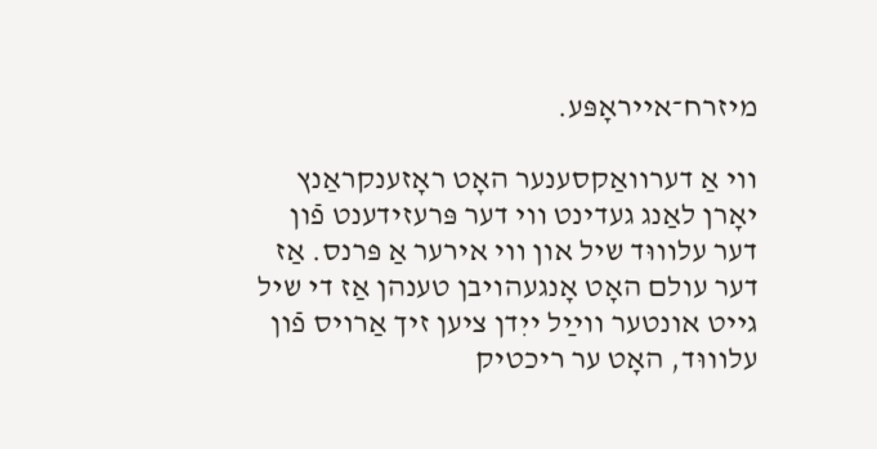מיזרח־אײראָפּע.

װי אַ דערװאַקסענער האָט ראָזענקראַנץ יאָרן לאַנג געדינט װי דער פּרעזידענט פֿון דער עלװוּד שיל און װי אירער אַ פּרנס. אַז דער עולם האָט אָנגעהױבן טענהן אַז די שיל גײט אונטער װײַל ייִדן ציען זיך אַרױס פֿון עלװוּד, האָט ער ריכטיק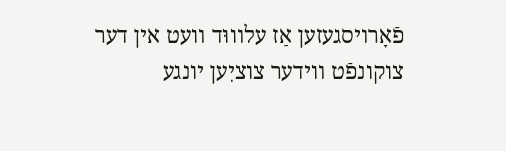פֿאָרױסגעזען אַז עלװוּד װעט אין דער צוקונפֿט װידער צוציִען יונגע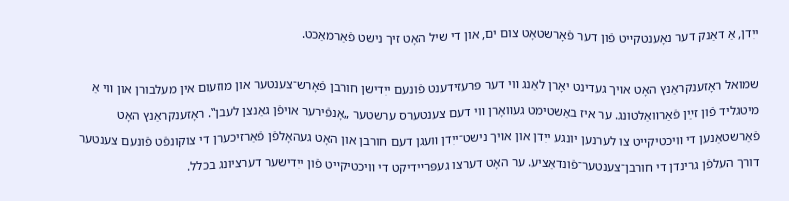ייִדן, אַ דאַנק דער נאָענטקײט פֿון דער פֿאָרשטאָט צום ים, און די שיל האָט זיך נישט פֿאַרמאַכט.

שמואל ראָזענקראַנץ האָט אױך געדינט יאָרן לאַנג װי דער פּרעזידענט פֿונעם ייִדישן חורבן פֿאָרש־צענטער און מוזעום אין מעלבורן און װי אַ מיטגליד פֿון זײַן פֿאַרװאַלטונג. ער איז באַשטימט געװאָרן װי דעם צענטערס ערשטער „אָנפֿירער אױפֿן גאַנצן לעבן‟. ראָזענקראַנץ האָט פֿאַרשטאַנען די װיכטיקײט צו לערנען יונגע ייִדן און אױך נישט־ייִדן װעגן דעם חורבן און האָט געהאָלפֿן פֿאַרזיכערן די צוקונפֿט פֿונעם צענטער דורך העלפֿן גרינדן די חורבן־צענטער־פֿונדאַציע. ער האָט דערצו געפּרײדיקט די װיכטיקײט פֿון ייִדישער דערציונג בכלל.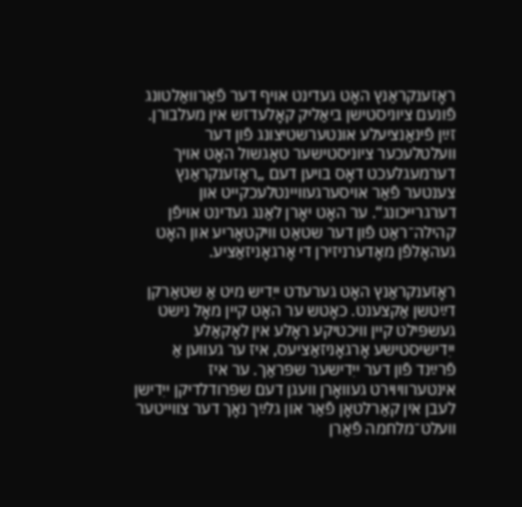ראָזענקראַנץ האָט געדינט אױף דער פֿאַרװאַלטונג פֿונעם ציוניסטישן ביאַליק קאָלעדזש אין מעלבורן. זײַן פֿינאַנציעלע אונטערשטיצונג פֿון דער װעלטלעכער ציוניסטישער טאָגשול האָט אױך דערמעגלעכט דאָס בױען דעם „ראָזענקראַנץ צענטער פֿאַר אױסערגעװײנטלעכקײט און דערגרײכונג“. ער האָט יאָרן לאַנג געדינט אױפֿן קהילה־ראַט פֿון דער שטאַט װיקטאָריע און האָט געהאָלפֿן מאָדערניזירן די אָרגאָניזאַציע.

ראָזענקראַנץ האָט גערעדט ייִדיש מיט אַ שטאַרקן דײַטשן אַקצענט. כאָטש ער האָט קײן מאָל נישט געשפּילט קײן װיכטיקע ראָלע אין לאָקאַלע ייִדישיסטישע אָרגאָניזאַציעס, איז ער געװען אַ פֿרײַנד פֿון דער ייִדישער שפּראַך. ער איז אינטערװיוּירט געװאָרן װעגן דעם שפּרודלדיקן ייִדישן לעבן אין קאַרלטאָן פֿאַר און גלײַך נאָך דער צװײטער װעלט־מלחמה פֿאַרן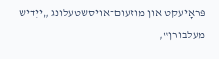פּראָיעקט און מוזעום־אױסשטעלונג „ייִדיש מעלבורן‟,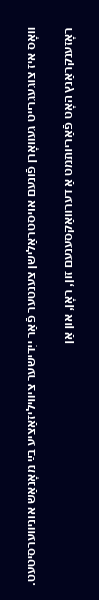װאָס איז צוגעגרײט געװאָרן פֿונעם אױסטראַלישן צענטער פֿאַר ייִדישער ציװיליזאַציע בײַ מאָנאַש אוניװערסיטעט.

ראָזענקראַנץ האָט פֿאַריותמט אַ דערװאַקסענעם זון, ראָן, און אַן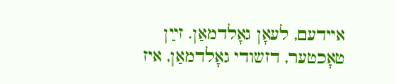אײדעם, לעאָן גאָלדמאַן. זײַן טאָכטער, דזשודי גאָלדמאַן, איז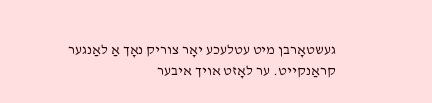געשטאָרבן מיט עטלעכע יאָר צוריק נאָך אַ לאַנגער קראַנקײט. ער לאָזט אױך איבער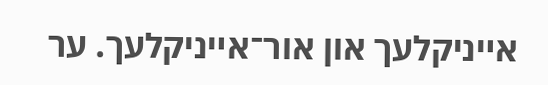אײניקלעך און אור־אײניקלעך. ער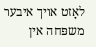לאָזט אױך איבער משפּחה אין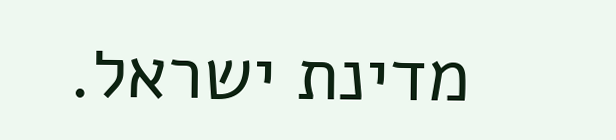מדינת ישראל.